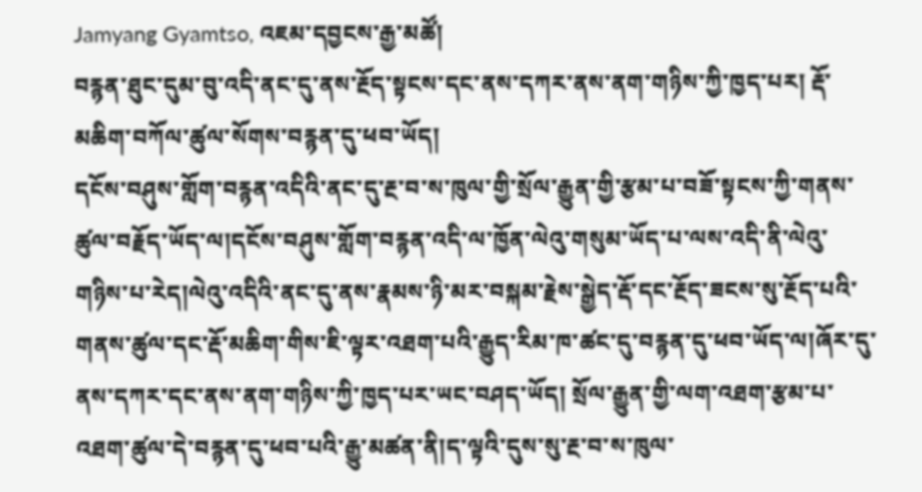Jamyang Gyamtso, འཇམ་དབྱངས་རྒྱ་མཚོ།
བརྙན་ཐུང་དུམ་བུ་འདི་ནང་དུ་ནས་རྔོད་སྟངས་དང་ནས་དཀར་ནས་ནག་གཉིས་ཀྱི་ཁྱད་པར། རྡོ་མཆིག་བཀོལ་ཚུལ་སོགས་བརྙན་དུ་ཕབ་ཡོད།
དངོས་བཤུས་གློག་བརྙན་འདིའི་ནང་དུ་རྔ་བ་ས་ཁུལ་གྱི་སྲོལ་རྒྱུན་གྱི་རྩམ་པ་བཟོ་སྟངས་ཀྱི་གནས་ཚུལ་བརྗོད་ཡོད་ལ།དངོས་བཤུས་གློག་བརྙན་འདི་ལ་ཁྱོན་ལེའུ་གསུམ་ཡོད་པ་ལས་འདི་ནི་ལེའུ་གཉིས་པ་རེད།ལེའུ་འདིའི་ནང་དུ་ནས་རྣམས་ཉི་མར་བསྐམ་རྗེས་སྒྱེད་རྡོ་དང་རྔོད་ཟངས་སུ་རྔོད་པའི་གནས་ཚུལ་དང་རྡོ་མཆིག་གིས་ཇི་ལྟར་འཐག་པའི་རྒྱུད་རིམ་ཁ་ཚང་དུ་བརྙན་དུ་ཕབ་ཡོད་ལ།ཞོར་དུ་ནས་དཀར་དང་ནས་ནག་གཉིས་ཀྱི་ཁྱད་པར་ཡང་བཤད་ཡོད། སྲོལ་རྒྱུན་གྱི་ལག་འཐག་རྩམ་པ་འཐག་ཚུལ་དེ་བརྙན་དུ་ཕབ་པའི་རྒྱུ་མཚན་ནི།ད་ལྟའི་དུས་སུ་རྔ་བ་ས་ཁུལ་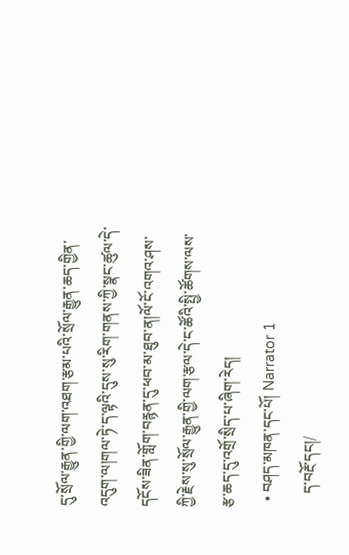དུ་སྲོལ་རྒྱུན་གྱི་ལག་འཐག་རྩམ་པའི་སྲོལ་རྒྱུན་ཆད་གྱིན་འདུག་ལ།གལ་ཏེ་ད་ལྟའི་དུས་སུ་རིག་གནས་ཀྱི་སྣང་ཚུལ་དེ་དངོས་ཟིན་གློག་བརྙན་དུ་ཕབ་མ་ཐུབ་ན།ལོ་ངོ་འགའ་ཤས་ཀྱི་རྗེས་སུ་སྲོལ་རྒྱུན་གྱི་ལག་རྩལ་དེ་ང་ཚོའི་སྤྱི་ཚོགས་ལས་རྩ་ཆད་དུ་འགྲོ་སྲིད་པ་ཞིག་རེད།
  • བཤད་མཁན་དང་པོ། Narrator 1
    ད་བརྔོ་དང།/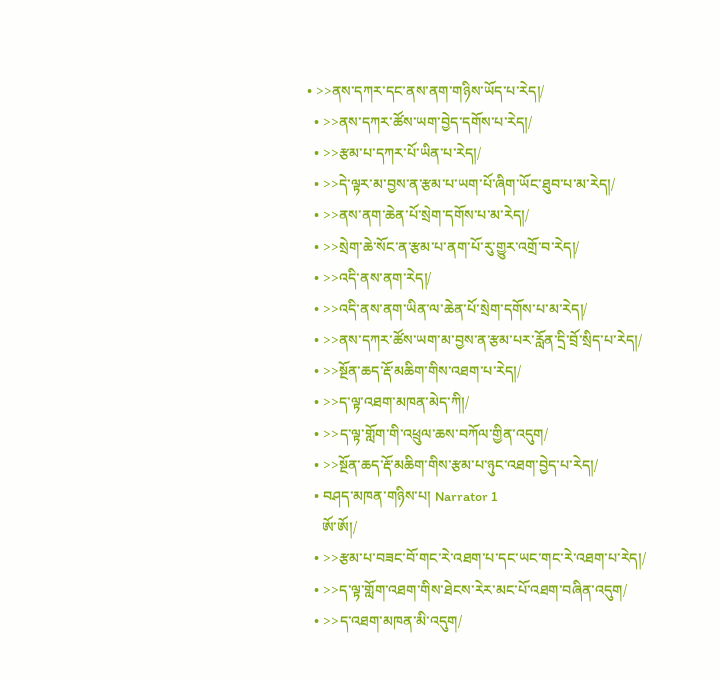• >>ནས་དཀར་དང་ནས་ནག་གཉིས་ཡོད་པ་རེད།/
  • >>ནས་དཀར་ཚོས་ཡག་བྱེད་དགོས་པ་རེད།/
  • >>རྩམ་པ་དཀར་པོ་ཡིན་པ་རེད།/
  • >>དེ་ལྟར་མ་བྱས་ན་རྩམ་པ་ཡག་པོ་ཞིག་ཡོང་ཐུབ་པ་མ་རེད།/
  • >>ནས་ནག་ཆེན་པོ་སྲེག་དགོས་པ་མ་རེད།/
  • >>སྲེག་ཆེ་སོང་ན་རྩམ་པ་ནག་པོ་རུ་གྱུར་འགྲོ་བ་རེད།/
  • >>འདི་ནས་ནག་རེད།/
  • >>འདི་ནས་ནག་ཡིན་ལ་ཆེན་པོ་སྲེག་དགོས་པ་མ་རེད།/
  • >>ནས་དཀར་ཚོས་ཡག་མ་བྱས་ན་རྩམ་པར་རློན་དྲི་བྲོ་སྲིད་པ་རེད།/
  • >>སྔོན་ཆད་རྡོ་མཆིག་གིས་འཐག་པ་རེད།/
  • >>ད་ལྟ་འཐག་མཁན་མེད་ཀི།/
  • >>ད་ལྟ་གློག་གི་འཕྲུལ་ཆས་བཀོལ་གྱིན་འདུག/
  • >>སྔོན་ཆད་རྡོ་མཆིག་གིས་རྩམ་པ་ཉུང་འཐག་བྱེད་པ་རེད།/
  • བཤད་མཁན་གཉིས་པ། Narrator 1
    ཨོ་ཨོ།/
  • >>རྩམ་པ་བཟང་བོ་གང་རེ་འཐག་པ་དང་ཡང་གང་རེ་འཐག་པ་རེད།/
  • >>ད་ལྟ་གློག་འཐག་གིས་ཐེངས་རེར་མང་པོ་འཐག་བཞིན་འདུག/
  • >>ད་འཐག་མཁན་མི་འདུག/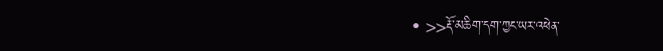• >>རྡོ་མཆིག་དག་ཀྱང་ཡར་འཕེན་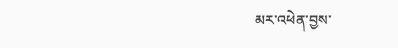མར་འཕེན་བྱས་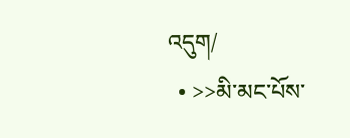འདུག/
  • >>མི་མང་པོས་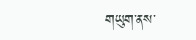གཡུག་ནས་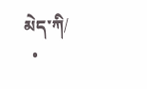མེད་ཀི/
  •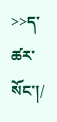>>ད་ཚར་སོང་།/